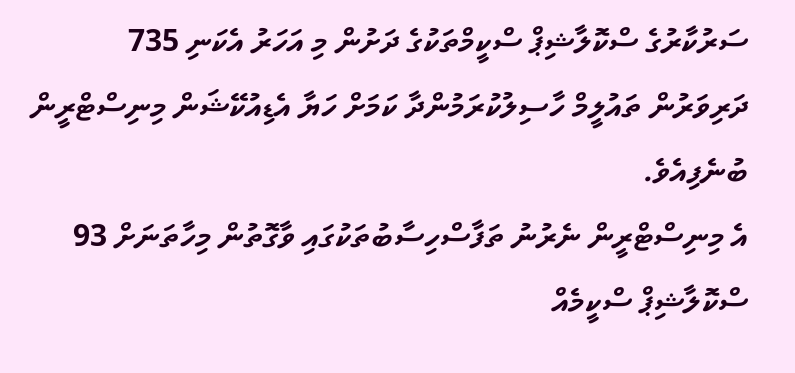ސަރުކާރުގެ ސްކޮލާޝިޕް ސްކީމްތަކުގެ ދަށުން މި އަހަރު އެކަނި 735 ދަރިވަރުން ތައުލީމް ހާސިލުކުރަމުންދާ ކަމަށް ހަޔާ އެޑިއުކޭޝަން މިނިސްޓްރީން ބުނެފިއެވެ.
އެ މިނިސްޓްރީން ނެރުނު ތަފާސްހިސާބުތަކުގައި ވާގޮތުން މިހާތަނަށް 93 ސްކޮލާޝިޕް ސްކީމެއް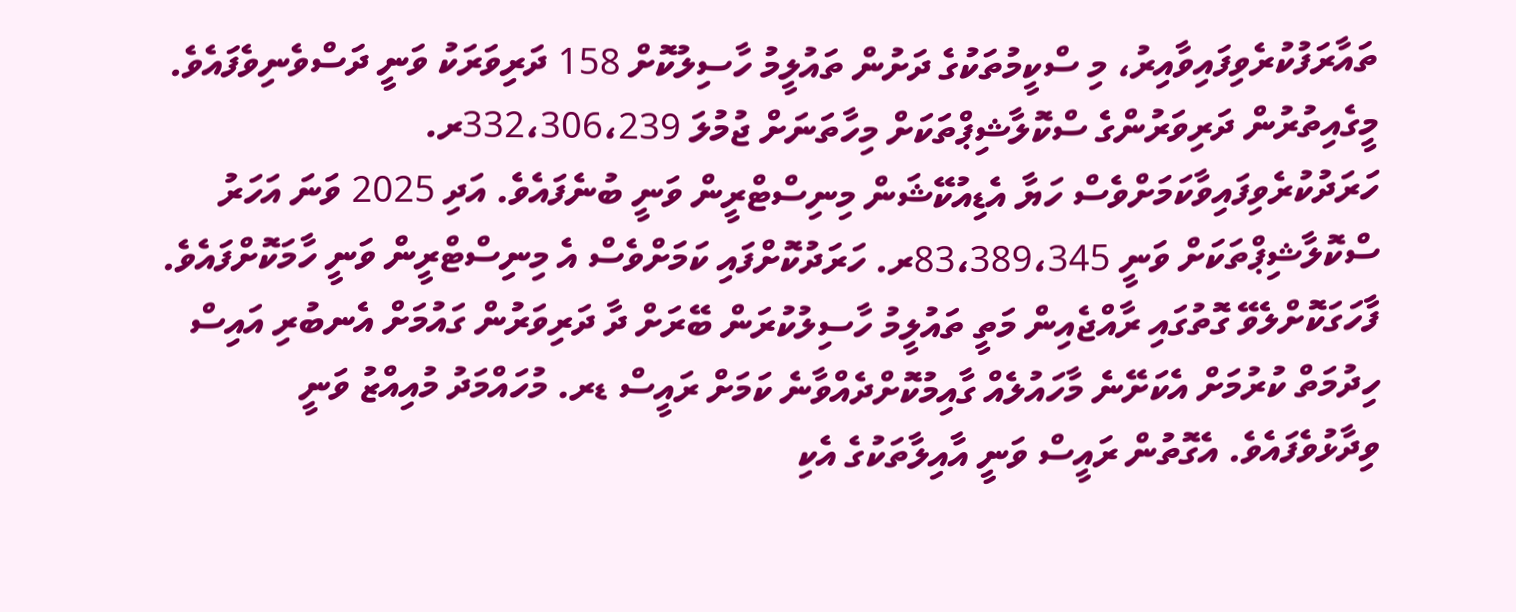ތައާރަފުކުރެވިފައިވާއިރު، މި ސްކީމުތަކުގެ ދަށުން ތައުލީމު ހާސިލުކޮށް 158 ދަރިވަރަކު ވަނީ ދަސްވެނިވެފައެވެ.
މީގެއިތުރުން ދަރިވަރުންގެ ސްކޮލާޝިޕްތަކަށް މިހާތަނަށް ޖުމުލަ 332،306،239ރ. ހަރަދުކުރެވިފައިވާކަމަށްވެސް ހަޔާ އެޑިއުކޭޝަން މިނިސްޓްރީން ވަނީ ބުނެފައެވެ. އަދި 2025 ވަނަ އަހަރު ސްކޮލާޝިޕްތަކަށް ވަނީ 83،389،345ރ. ހަރަދުކޮށްފައި ކަމަށްވެސް އެ މިނިސްޓްރީން ވަނީ ހާމަކޮށްފައެވެ.
ފާހަގަކޮށްލެވޭ ގޮތުގައި ރާއްޖެއިން މަތީ ތައުލީމު ހާސިލުކުރަން ބޭރަށް ދާ ދަރިވަރުން ގައުމަށް އެނބުރި އައިސް ހިދުމަތް ކުރުމަށް އެކަށޭނެ މާހައުލެއް ގާއިމުކޮށްދެއްވާނެ ކަމަށް ރައީސް ޑރ. މުހައްމަދު މުއިއްޒު ވަނީ ވިދާޅުވެފައެވެ. އެގޮތުން ރައީސް ވަނީ އާއިލާތަކުގެ އެކި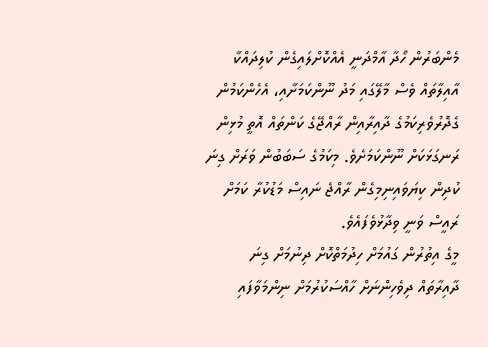މެންބަރުން ހޯދާ އާމްދަނީ އެއްކޮށްލައިގެން ކުލިދައްކާ އާއިލާތައް ވެސް މާލޭގައި މަދު ނޫންކަމަށާއި، އެހެންކަމުން ގެދޮރުވެރިކަމުގެ ދާއިރާއިން ރާއްޖޭގެ ކަންތައް އޮތީ މުޅިން ރަނގަޅަކަށް ނޫންކަމަށެވެ. މިކަމުގެ ސަބަބުން ވަރަށް ގިނަ ކުދިން ކިޔަވައިނިމިގެން ރާއްޖެ ނައިސް މަޑުކުރާ ކަމަށް ރައީސް ވަނީ ވިދާޅުވެފައެވެ.
މީގެ އިތުރުން ގައުމަށް ހިދުމަތްކޮށް ދިނުމަށް ގިނަ ދާއިރާތައް ދިވެހިންނަށް ހާއްސަކުރުމަށް ނިންމަވާފައި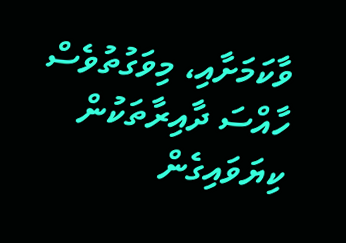ވާކަމަށާއި، މިވަގުތުވެސް ހާއްސަ ދާއިރާތަކުން ކިޔަވައިގެން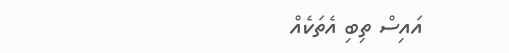އައިސް ތިބި އެތަކެއް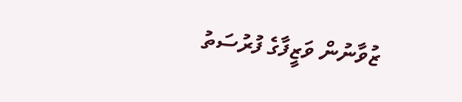ޒުވާނުން ވަޒީފާގެ ފުރުސަތު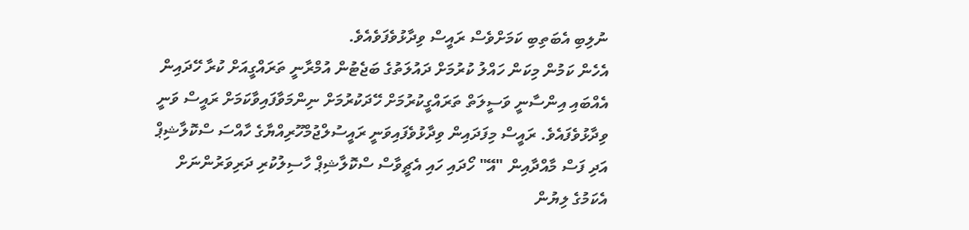ނުލިބި އެބަތިބި ކަމަށްވެސް ރައީސް ވިދާޅުވެފަވެއެވެ.
އެހެން ކަމުން މިކަން ހައްލު ކުރުމަށް ދައުލަތުގެ ބަޖެޓުން އުމްރާނީ ތަރައްގީއަށް ކުރާ ހޭދައިން އެއްބައި އިންސާނީ ވަސީލަތް ތަރައްގީކުރުމަށް ހޭދަކުރުމަށް ނިންމަވާފައިވާކަމަށް ރައީސް ވަނީ ވިދާޅުވެފައެވެ. ރައީސް މިފަދައިން ވިދާޅުވެފައިވަނީ ރައީސުލްޖުމްހޫރިއްޔާގެ ހާއްސަ ސްކޮލާޝިޕް އަދި ފަސް މާއްދާއިން "އޭ" ހޯދައި ހައި އެޗީވާސް ސްކޮލާޝިޕް ހާސިލުކުރި ދަރިވަރުންނަށް އެކަމުގެ ލިޔުން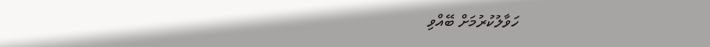ހަވާލުކުރުމަށް ބޭއްވި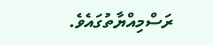ރަސްމިއްޔާތުގައެވެ.